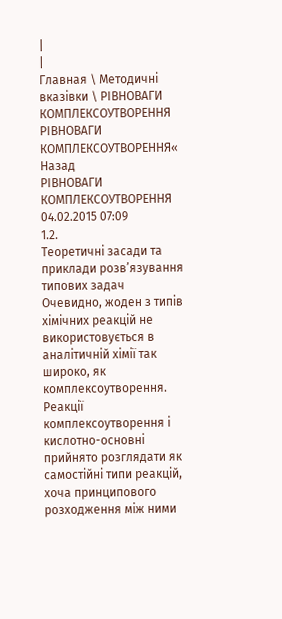|
|
Главная \ Методичні вказівки \ РІВНОВАГИ КОМПЛЕКСОУТВОРЕННЯ
РІВНОВАГИ КОМПЛЕКСОУТВОРЕННЯ« Назад
РІВНОВАГИ КОМПЛЕКСОУТВОРЕННЯ 04.02.2015 07:09
1.2.
Теоретичні засади та приклади розв’язування типових задач
Очевидно, жоден з типів хімічних реакцій не використовується в аналітичній хімії так широко, як комплексоутворення. Реакції комплексоутворення і кислотно-основні прийнято розглядати як самостійні типи реакцій, хоча принципового розходження між ними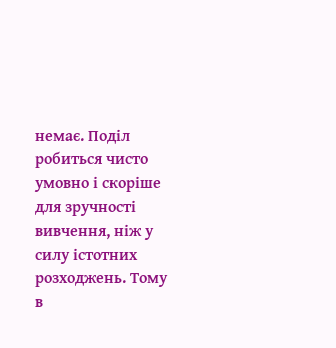немає. Поділ робиться чисто умовно і скоріше для зручності вивчення, ніж у силу істотних розходжень. Тому в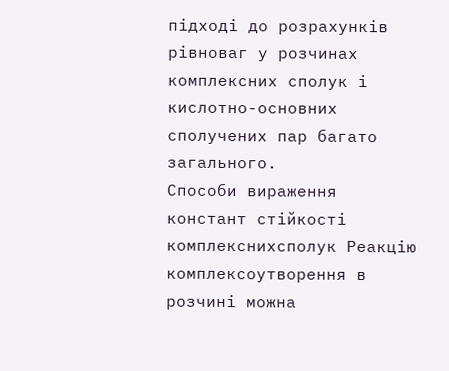підході до розрахунків рівноваг у розчинах комплексних сполук і кислотно-основних сполучених пар багато загального.
Способи вираження констант стійкості комплекснихсполук Реакцію комплексоутворення в розчині можна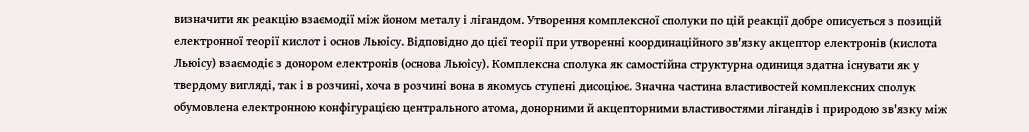визначити як реакцію взаємодії між йоном металу і лігандом. Утворення комплексної сполуки по цій реакції добре описується з позицій електронної теорії кислот і основ Льюісу. Відповідно до цієї теорії при утворенні координаційного зв'язку акцептор електронів (кислота Льюісу) взаємодіє з донором електронів (основа Льюісу). Комплексна сполука як самостійна структурна одиниця здатна існувати як у твердому вигляді, так і в розчині, хоча в розчині вона в якомусь ступені дисоціює. Значна частина властивостей комплексних сполук обумовлена електронною конфігурацією центрального атома, донорними й акцепторними властивостями лігандів і природою зв'язку між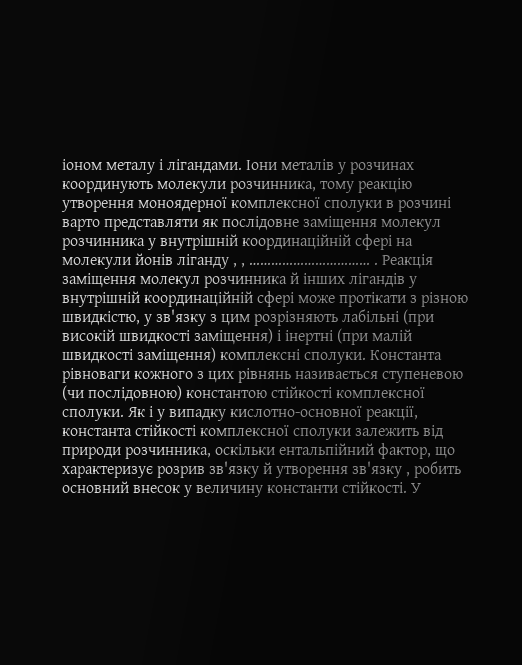іоном металу і лігандами. Іони металів у розчинах координують молекули розчинника, тому реакцію утворення моноядерної комплексної сполуки в розчині варто представляти як послідовне заміщення молекул розчинника у внутрішній координаційній сфері на молекули йонів ліганду , , …………………………… . Реакція заміщення молекул розчинника й інших лігандів у внутрішній координаційній сфері може протікати з різною швидкістю, у зв'язку з цим розрізняють лабільні (при високій швидкості заміщення) і інертні (при малій швидкості заміщення) комплексні сполуки. Константа рівноваги кожного з цих рівнянь називається ступеневою (чи послідовною) константою стійкості комплексної сполуки. Як і у випадку кислотно-основної реакції, константа стійкості комплексної сполуки залежить від природи розчинника, оскільки ентальпійний фактор, що характеризує розрив зв'язку й утворення зв'язку , робить основний внесок у величину константи стійкості. У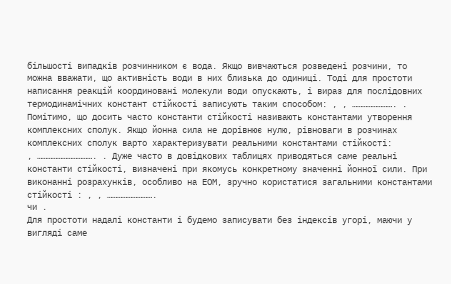більшості випадків розчинником є вода. Якщо вивчаються розведені розчини, то можна вважати, що активність води в них близька до одиниці. Тоді для простоти написання реакцій координовані молекули води опускають, і вираз для послідовних термодинамічних констант стійкості записують таким способом: , , ……………………. . Помітимо, що досить часто константи стійкості називають константами утворення комплексних сполук. Якщо йонна сила не дорівнює нулю, рівноваги в розчинах комплексних сполук варто характеризувати реальними константами стійкості:
, ……………………………. . Дуже часто в довідкових таблицях приводяться саме реальні константи стійкості, визначені при якомусь конкретному значенні йонної сили. При виконанні розрахунків, особливо на ЕОМ, зручно користатися загальними константами стійкості : , , ……………………….
чи .
Для простоти надалі константи і будемо записувати без індексів угорі, маючи у вигляді саме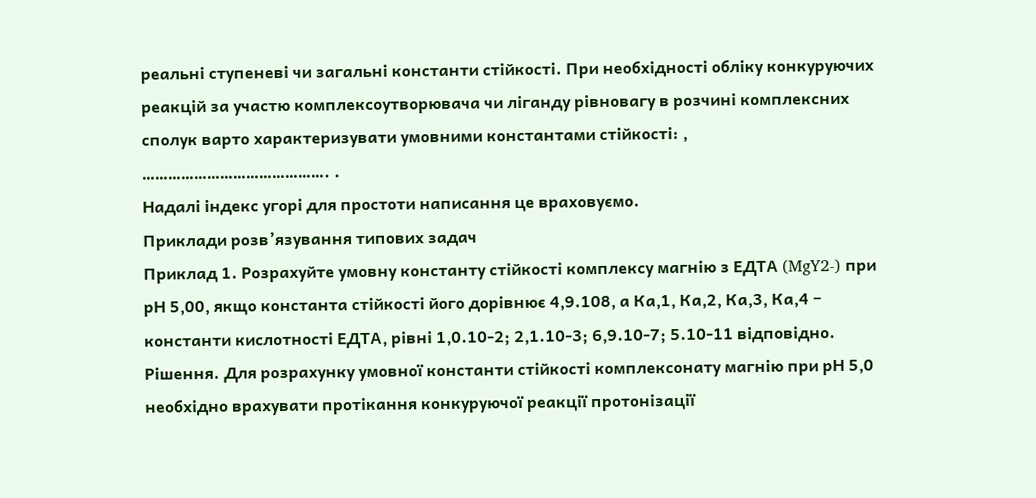реальні ступеневі чи загальні константи стійкості. При необхідності обліку конкуруючих реакцій за участю комплексоутворювача чи ліганду рівновагу в розчині комплексних сполук варто характеризувати умовними константами стійкості: , ……………………………………. .
Надалі індекс угорі для простоти написання це враховуємо.
Приклади розв’язування типових задач
Приклад 1. Розрахуйте умовну константу стійкості комплексу магнію з ЕДТА (MgY2-) при рН 5,00, якщо константа стійкості його дорівнює 4,9.108, а Кa,1, Кa,2, Кa,3, Кa,4 − константи кислотності ЕДТА, рівні 1,0.10-2; 2,1.10-3; 6,9.10-7; 5.10-11 відповідно.
Рішення. Для розрахунку умовної константи стійкості комплексонату магнію при рН 5,0 необхідно врахувати протікання конкуруючої реакції протонізації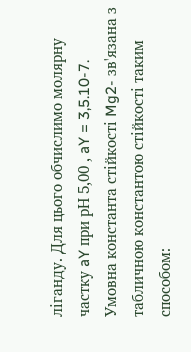ліганду. Для цього обчислимо молярну частку aY при рН 5,00 , aY = 3,5.10-7. Умовна константа стійкості Mg2- зв'язана з табличною константою стійкості таким способом: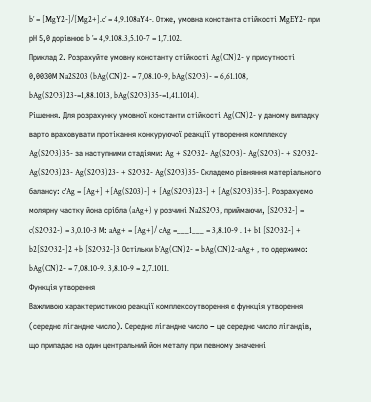b’ = [MgY2-]/[Mg2+].c’ = 4,9.108aY4-. Отже, умовна константа стійкості MgEY2- при рН 5,0 дорівнює b ’= 4,9.108.3,5.10-7 = 1,7.102.
Приклад 2. Розрахуйте умовну константу стійкості Ag(CN)2- у присутності 0,0030М Na2S203 (bAg(CN)2- = 7,08.10-9, bAg(S2O3)- = 6,61.108, bAg(S2O3)23-=1,88.1013, bAg(S2O3)35-=1,41.1014).
Рішення. Для розрахунку умовної константи стійкості Ag(CN)2- у даному випадку варто враховувати протікання конкуруючої реакції утворення комплексу Ag(S2O3)35- за наступними стадіями: Ag + S2O32- Ag(S2O3)- Ag(S2O3)- + S2O32- Ag(S2O3)23- Ag(S2O3)23- + S2O32- Ag(S2O3)35- Складемо рівняння матеріального балансу: c'Ag = [Ag+] +[Ag(S203)-] + [Ag(S2O3)23-] + [Ag(S2O3)35-]. Розрахуємо молярну частку йона срібла (aAg+) у розчині Na2S2O3, приймаючи, [S2O32-] = c(S2O32-) = 3,0.10-3 М: aAg+ = [Ag+]/ cAg =___1___ = 3,8.10-9 . 1+ b1 [S2O32-] + b2[S2O32-]2 +b [S2O32-]3 Остільки b’Ag(CN)2- = bAg(CN)2-aAg+ , то одержимо: bAg(CN)2- = 7,08.10-9. 3,8.10-9 = 2,7.1011.
Функція утворення
Важливою характеристикою реакції комплексоутворення є функція утворення (середнє лігандне число). Середнє лігандне число − це середнє число лігандів, що припадає на один центральний йон металу при певному значенні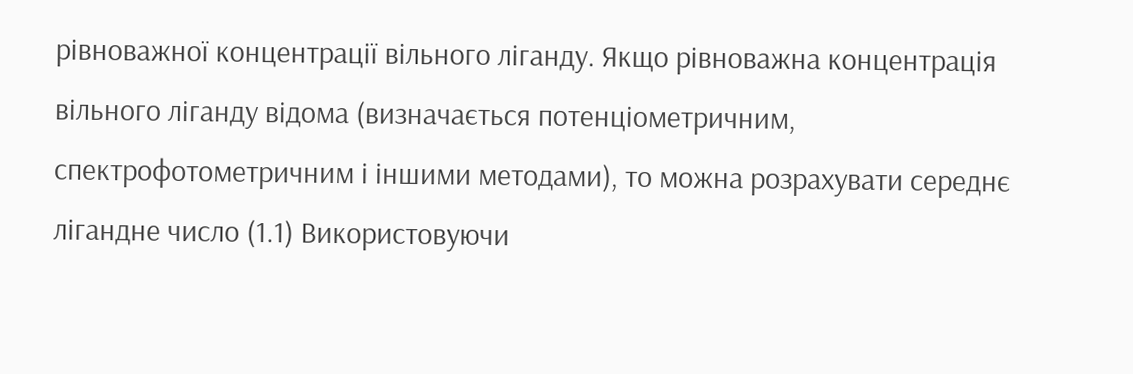рівноважної концентрації вільного ліганду. Якщо рівноважна концентрація вільного ліганду відома (визначається потенціометричним, спектрофотометричним і іншими методами), то можна розрахувати середнє лігандне число (1.1) Використовуючи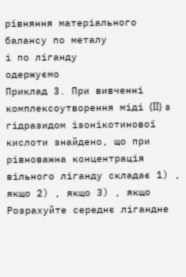рівняння матеріального балансу по металу
і по ліганду
одержуємо
Приклад 3. При вивченні комплексоутворення міді (II) з гідразидом ізонікотинової кислоти знайдено, що при рівноважна концентрація вільного ліганду складає 1) , якщо 2) , якщо 3) , якщо Розрахуйте середнє лігандне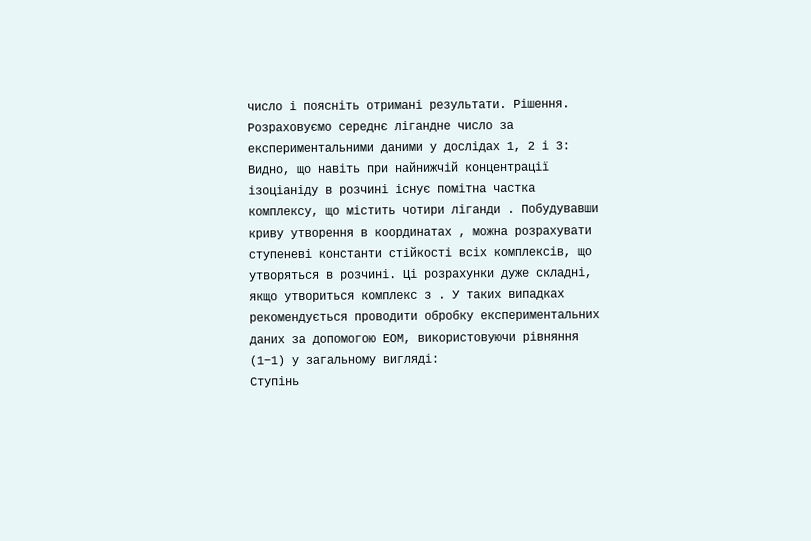число і поясніть отримані результати. Рішення. Розраховуємо середнє лігандне число за експериментальними даними у дослідах 1, 2 і 3:
Видно, що навіть при найнижчій концентрації ізоціаніду в розчині існує помітна частка комплексу, що містить чотири ліганди . Побудувавши криву утворення в координатах , можна розрахувати ступеневі константи стійкості всіх комплексів, що утворяться в розчині. Ці розрахунки дуже складні, якщо утвориться комплекс з . У таких випадках рекомендується проводити обробку експериментальних даних за допомогою ЕОМ, використовуючи рівняння (1−1) у загальному вигляді:
Ступінь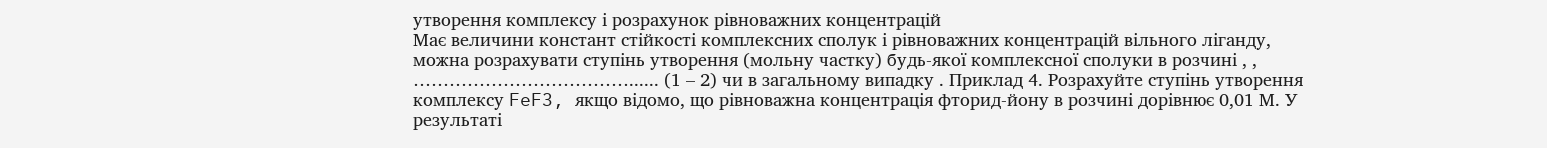утворення комплексу і розрахунок рівноважних концентрацій
Має величини констант стійкості комплексних сполук і рівноважних концентрацій вільного ліганду, можна розрахувати ступінь утворення (мольну частку) будь-якої комплексної сполуки в розчині , , ………………………………...... (1 – 2) чи в загальному випадку . Приклад 4. Розрахуйте ступінь утворення комплексу FeF3, якщо відомо, що рівноважна концентрація фторид-йону в розчині дорівнює 0,01 М. У результаті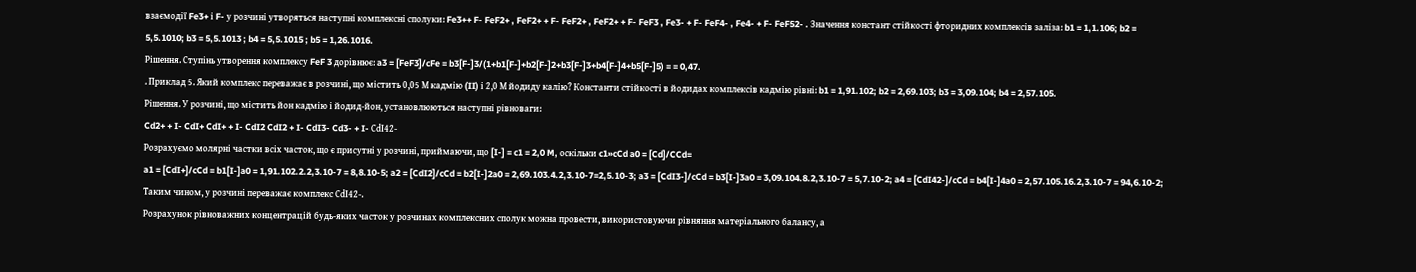взаємодії Fe3+ і F- у розчині утворяться наступні комплексні сполуки: Fe3++ F- FeF2+ , FeF2+ + F- FeF2+ , FeF2+ + F- FeF3 , Fe3- + F- FeF4- , Fe4- + F- FeF52- . Значення констант стійкості фторидних комплексів заліза: b1 = 1,1.106; b2 = 5,5.1010; b3 = 5,5.1013 ; b4 = 5,5.1015 ; b5 = 1,26.1016.
Рішення. Ступінь утворення комплексу FeF 3 дорівнює: a3 = [FeF3]/cFe = b3[F-]3/(1+b1[F-]+b2[F-]2+b3[F-]3+b4[F-]4+b5[F-]5) = = 0,47.
. Приклад 5. Який комплекс переважає в розчині, що містить 0,05 М кадмію (II) і 2,0 М йодиду калію? Константи стійкості в йодидах комплексів кадмію рівні: b1 = 1,91.102; b2 = 2,69.103; b3 = 3,09.104; b4 = 2,57.105.
Рішення. У розчині, що містить йон кадмію і йодид-йон, установлюються наступні рівноваги:
Cd2+ + I- CdI+ CdI+ + I- CdI2 CdI2 + I- CdI3- Cd3- + I- CdІ42-
Розрахуємо молярні частки всіх часток, що є присутні у розчині, приймаючи, що [I-] = c1 = 2,0 M, оскільки c1»cCd a0 = [Cd]/CCd=
a1 = [CdI+]/cCd = b1[I-]a0 = 1,91.102.2.2,3.10-7 = 8,8.10-5; a2 = [CdI2]/cCd = b2[I-]2a0 = 2,69.103.4.2,3.10-7=2,5.10-3; a3 = [CdI3-]/cCd = b3[I-]3a0 = 3,09.104.8.2,3.10-7 = 5,7.10-2; a4 = [CdI42-]/cCd = b4[I-]4a0 = 2,57.105.16.2,3.10-7 = 94,6.10-2; Таким чином, у розчині переважає комплекс CdІ42-.
Розрахунок рівноважних концентрацій будь-яких часток у розчинах комплексних сполук можна провести, використовуючи рівняння матеріального балансу, а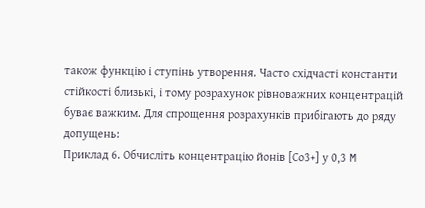також функцію і ступінь утворення. Часто східчасті константи стійкості близькі, і тому розрахунок рівноважних концентрацій буває важким. Для спрощення розрахунків прибігають до ряду допущень:
Приклад 6. Обчисліть концентрацію йонів [Со3+] у 0,3 M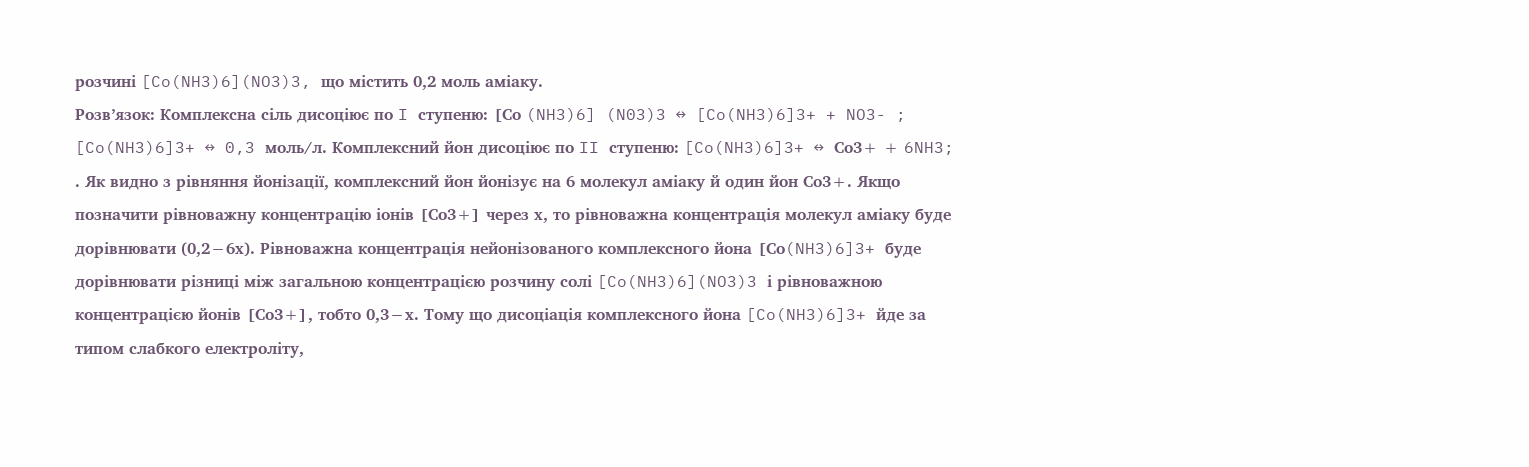розчині [Co(NH3)6](NO3)3, що містить 0,2 моль аміаку.
Розв’язок: Комплексна сіль дисоціює по I ступеню: [Со (NH3)6] (N03)3 ↔ [Co(NH3)6]3+ + NO3- ; [Co(NH3)6]3+ ↔ 0,3 моль/л. Комплексний йон дисоціює по II ступеню: [Co(NH3)6]3+ ↔ Со3+ + 6NH3; . Як видно з рівняння йонізації, комплексний йон йонізує на 6 молекул аміаку й один йон Со3+. Якщо позначити рівноважну концентрацію іонів [Со3+] через х, то рівноважна концентрація молекул аміаку буде дорівнювати (0,2−6х). Рівноважна концентрація нейонізованого комплексного йона [Со(NH3)6]3+ буде дорівнювати різниці між загальною концентрацією розчину солі [Co(NH3)6](NO3)3 і рівноважною концентрацією йонів [Со3+], тобто 0,3−х. Тому що дисоціація комплексного йона [Co(NH3)6]3+ йде за типом слабкого електроліту,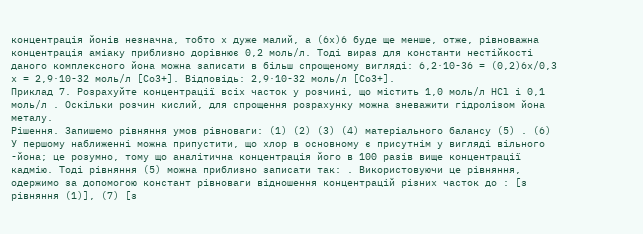концентрація йонів незначна, тобто х дуже малий, а (6х)6 буде ще менше, отже, рівноважна концентрація аміаку приблизно дорівнює 0,2 моль/л. Тоді вираз для константи нестійкості даного комплексного йона можна записати в більш спрощеному вигляді: 6,2·10-36 = (0,2)6х/0,3 х = 2,9·10-32 моль/л [Со3+]. Відповідь: 2,9·10-32 моль/л [Со3+].
Приклад 7. Розрахуйте концентрації всіх часток у розчині, що містить 1,0 моль/л НСl і 0,1 моль/л . Оскільки розчин кислий, для спрощення розрахунку можна зневажити гідролізом йона металу.
Рішення. Запишемо рівняння умов рівноваги: (1) (2) (3) (4) матеріального балансу (5) . (6) У першому наближенні можна припустити, що хлор в основному є присутнім у вигляді вільного -йона; це розумно, тому що аналітична концентрація його в 100 разів вище концентрації кадмію. Тоді рівняння (5) можна приблизно записати так: . Використовуючи це рівняння, одержимо за допомогою констант рівноваги відношення концентрацій різних часток до : [з рівняння (1)], (7) [з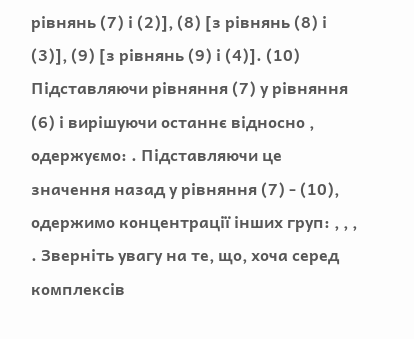рівнянь (7) і (2)], (8) [з рівнянь (8) і (3)], (9) [з рівнянь (9) і (4)]. (10) Підставляючи рівняння (7) у рівняння (6) і вирішуючи останнє відносно , одержуємо: . Підставляючи це значення назад у рівняння (7) - (10), одержимо концентрації інших груп: , , , . Зверніть увагу на те, що, хоча серед комплексів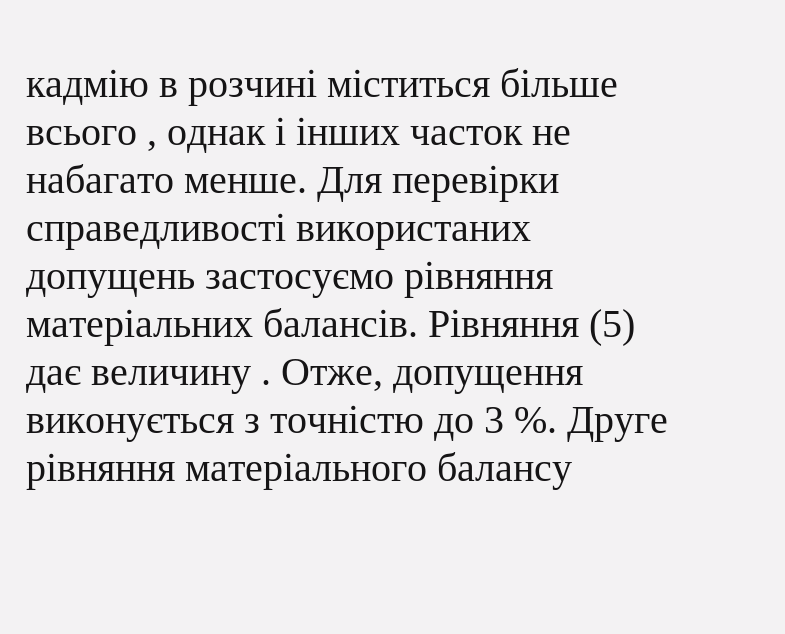кадмію в розчині міститься більше всього , однак і інших часток не набагато менше. Для перевірки справедливості використаних допущень застосуємо рівняння матеріальних балансів. Рівняння (5) дає величину . Отже, допущення виконується з точністю до 3 %. Друге рівняння матеріального балансу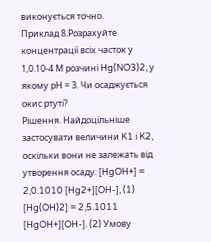виконується точно.
Приклад 8.Розрахуйте концентрації всіх часток у 1,0.10-4 М розчині Hg(NO3)2, у якому рН = 3. Чи осаджується окис ртуті?
Рішення. Найдоцільніше застосувати величини K1 і K2, оскільки вони не залежать від утворення осаду: [HgOH+] = 2,0.1010 [Hg2+][OH-], (1) [Hg(OH)2] = 2,5.1011 [HgOH+][OH-]. (2) Умову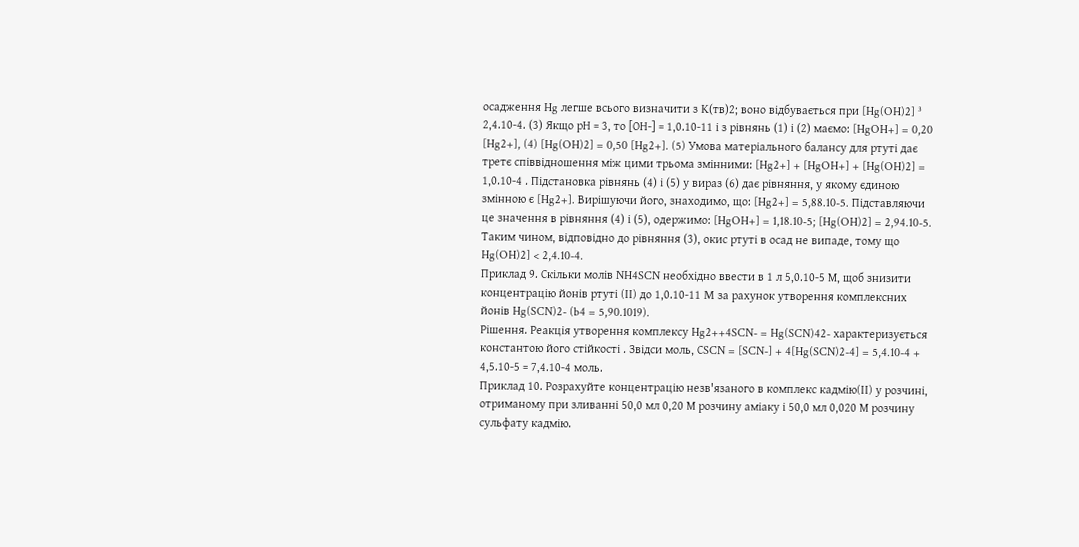осадження Hg легше всього визначити з K(тв)2; воно відбувається при [Hg(OH)2] ³ 2,4.10-4. (3) Якщо рН = 3, то [ОН-] = 1,0.10-11 і з рівнянь (1) і (2) маємо: [HgOH+] = 0,20 [Hg2+], (4) [Hg(OH)2] = 0,50 [Hg2+]. (5) Умова матеріального балансу для ртуті дає третє співвідношення між цими трьома змінними: [Hg2+] + [HgOH+] + [Hg(OH)2] = 1,0.10-4 . Підстановка рівнянь (4) і (5) у вираз (6) дає рівняння, у якому єдиною змінною є [Hg2+]. Вирішуючи його, знаходимо, що: [Hg2+] = 5,88.10-5. Підставляючи це значення в рівняння (4) і (5), одержимо: [HgOH+] = 1,18.10-5; [Hg(OH)2] = 2,94.10-5. Таким чином, відповідно до рівняння (3), окис ртуті в осад не випаде, тому що Hg(OH)2] < 2,4.10-4.
Приклад 9. Скільки молів NH4SCN необхідно ввести в 1 л 5,0.10-5 М, щоб знизити концентрацію йонів ртуті (II) до 1,0.10-11 M за рахунок утворення комплексних йонів Hg(SCN)2- (b4 = 5,90.1019).
Рішення. Реакція утворення комплексу Hg2++4SCN- = Hg(SCN)42- характеризується константою його стійкості . Звідси моль, СSCN = [SCN-] + 4[Hg(SCN)2-4] = 5,4.10-4 + 4,5.10-5 = 7,4.10-4 моль.
Приклад 10. Розрахуйте концентрацію незв'язаного в комплекс кадмію(II) у розчині, отриманому при зливанні 50,0 мл 0,20 М розчину аміаку і 50,0 мл 0,020 М розчину сульфату кадмію.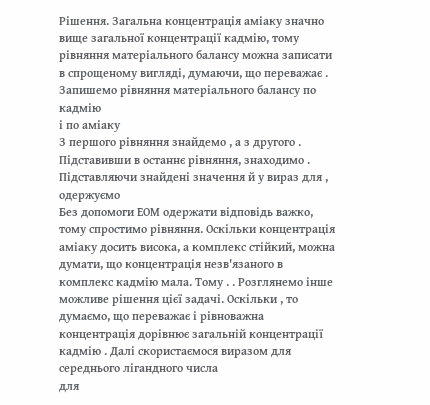Рішення. Загальна концентрація аміаку значно вище загальної концентрації кадмію, тому рівняння матеріального балансу можна записати в спрощеному вигляді, думаючи, що переважає . Запишемо рівняння матеріального балансу по кадмію
і по аміаку
З першого рівняння знайдемо , а з другого . Підставивши в останнє рівняння, знаходимо . Підставляючи знайдені значення й у вираз для , одержуємо
Без допомоги ЕОМ одержати відповідь важко, тому спростимо рівняння. Оскільки концентрація аміаку досить висока, а комплекс стійкий, можна думати, що концентрація незв'язаного в комплекс кадмію мала. Тому . . Розглянемо інше можливе рішення цієї задачі. Оскільки , то думаємо, що переважає і рівноважна концентрація дорівнює загальній концентрації кадмію . Далі скористаємося виразом для середнього лігандного числа
для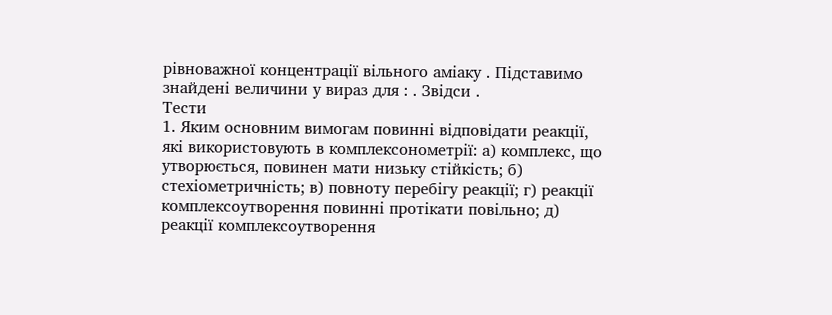рівноважної концентрації вільного аміаку . Підставимо знайдені величини у вираз для : . Звідси .
Тести
1. Яким основним вимогам повинні відповідати реакції, які використовують в комплексонометрії: а) комплекс, що утворюється, повинен мати низьку стійкість; б) стехіометричність; в) повноту перебігу реакції; г) реакції комплексоутворення повинні протікати повільно; д) реакції комплексоутворення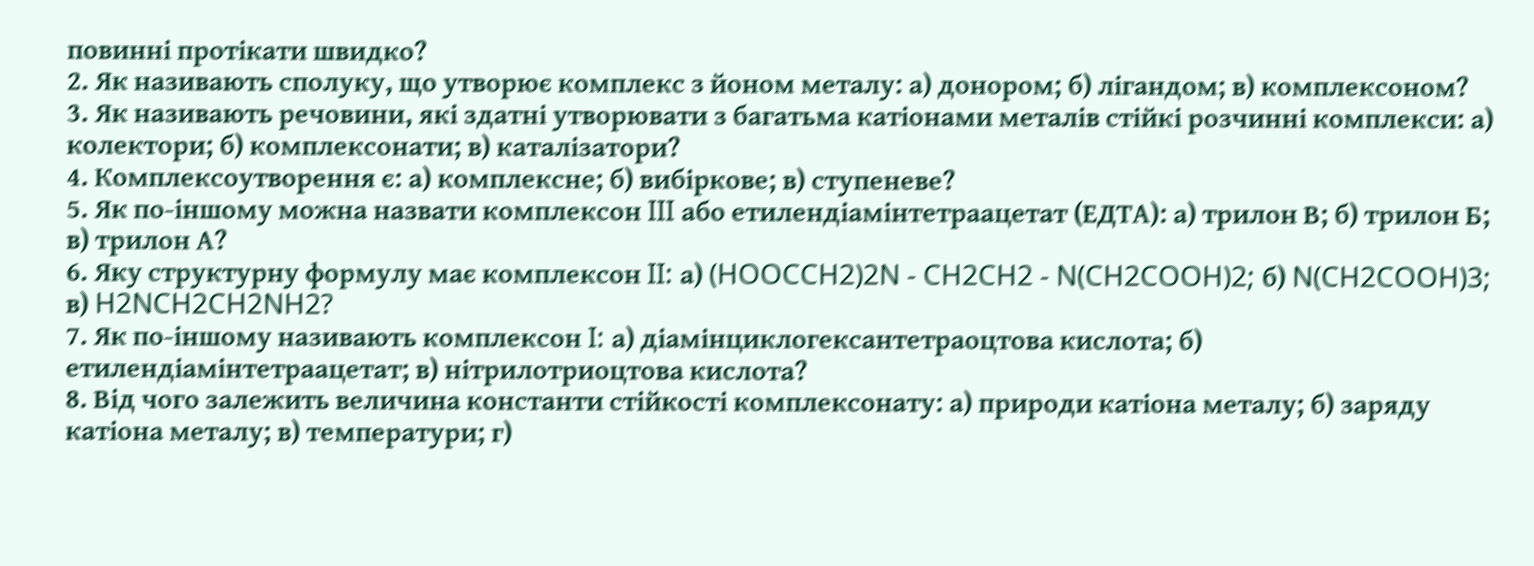повинні протікати швидко?
2. Як називають сполуку, що утворює комплекс з йоном металу: а) донором; б) лігандом; в) комплексоном?
3. Як називають речовини, які здатні утворювати з багатьма катіонами металів стійкі розчинні комплекси: а) колектори; б) комплексонати; в) каталізатори?
4. Комплексоутворення є: а) комплексне; б) вибіркове; в) ступеневе?
5. Як по-іншому можна назвати комплексон III або етилендіамінтетраацетат (ЕДТА): а) трилон В; б) трилон Б; в) трилон А?
6. Яку структурну формулу має комплексон II: а) (HOOCCH2)2N - CH2CH2 - N(CH2COOH)2; б) N(CH2COOH)3; в) H2NCH2CH2NH2?
7. Як по-іншому називають комплексон I: а) діамінциклогексантетраоцтова кислота; б) етилендіамінтетраацетат; в) нітрилотриоцтова кислота?
8. Від чого залежить величина константи стійкості комплексонату: а) природи катіона металу; б) заряду катіона металу; в) температури; г)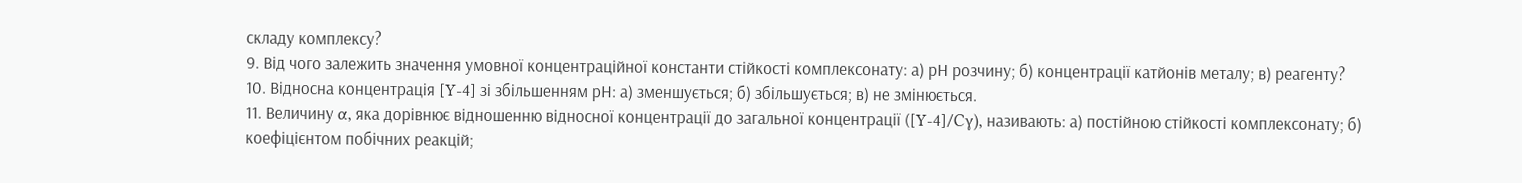складу комплексу?
9. Від чого залежить значення умовної концентраційної константи стійкості комплексонату: а) рН розчину; б) концентрації катйонів металу; в) реагенту?
10. Відносна концентрація [Y-4] зі збільшенням рН: а) зменшується; б) збільшується; в) не змінюється.
11. Величину α, яка дорівнює відношенню відносної концентрації до загальної концентрації ([Y-4]/Cγ), називають: а) постійною стійкості комплексонату; б) коефіцієнтом побічних реакцій;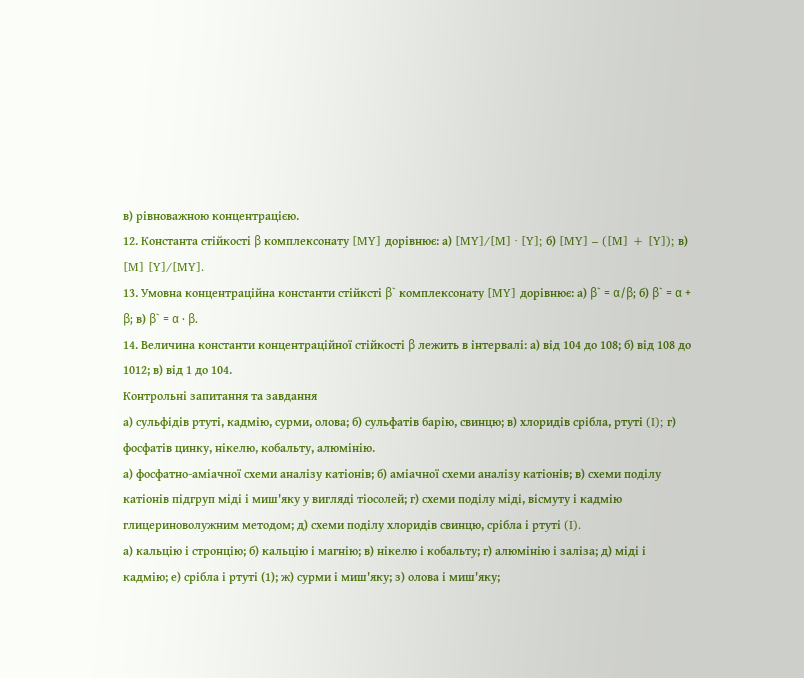в) рівноважною концентрацією.
12. Константа стійкості β комплексонату [MY] дорівнює: а) [MY]/[M] ∙ [Y]; б) [MY] – ([M] + [Y]); в) [M] [Y]/[MY].
13. Умовна концентраційна константи стійксті β` комплексонату [MY] дорівнює: а) β` = α/β; б) β` = α + β; в) β` = α ∙ β.
14. Величина константи концентраційної стійкості β лежить в інтервалі: а) від 104 до 108; б) від 108 до 1012; в) від 1 до 104.
Контрольні запитання та завдання
а) сульфідів ртуті, кадмію, сурми, олова; б) сульфатів барію, свинцю; в) хлоридів срібла, ртуті (I); г) фосфатів цинку, нікелю, кобальту, алюмінію.
а) фосфатно-аміачної схеми аналізу катіонів; б) аміачної схеми аналізу катіонів; в) схеми поділу катіонів підгруп міді і миш'яку у вигляді тіосолей; г) схеми поділу міді, вісмуту і кадмію глицериноволужним методом; д) схеми поділу хлоридів свинцю, срібла і ртуті (I).
а) кальцію і стронцію; б) кальцію і магнію; в) нікелю і кобальту; г) алюмінію і заліза; д) міді і кадмію; е) срібла і ртуті (1); ж) сурми і миш'яку; з) олова і миш'яку;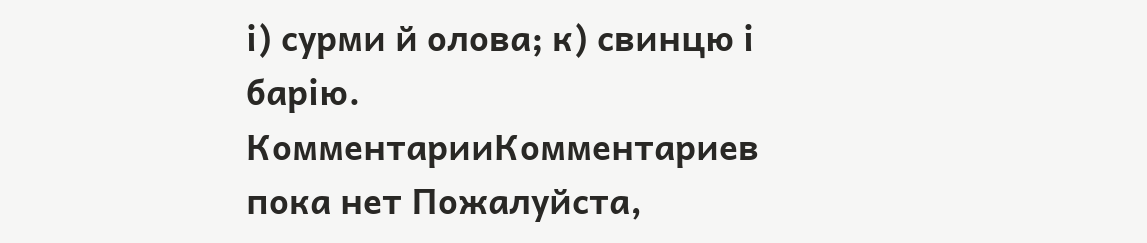і) сурми й олова; к) свинцю і барію.
КомментарииКомментариев пока нет Пожалуйста,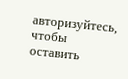авторизуйтесь, чтобы оставить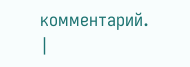комментарий. |